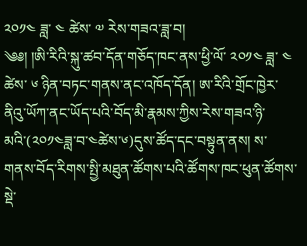༢༠༡༤ ཟླ་ ༤ ཚེས་ ༧ རེས་གཟའ་ཟླ་བ།
༄༅། །ཨི་རིའི་སྐུ་ཚབ་དོན་གཅོད་ཁང་ནས་ཕྱི་ལོ་ ༢༠༡༤ ཟླ་ ༤ ཚེས་ ༦ ཉིན་བཏང་གནས་ནང་འཁོད་དོན། ཨ་རིའི་གྲོང་ཁྱེར་ནིའུ་ཡོཀ་ནང་ཡོད་པའི་བོད་མི་རྣམས་ཀྱིས་རེས་གཟའ་ཉི་མའི་(༢༠༡༤ཟླ་བ་༤ཚེས་༦)དུས་ཚོད་དང་བསྟུན་ནས། ས་གནས་བོད་རིགས་སྤྱི་མཐུན་ཚོགས་པའི་ཚོགས་ཁང་ཕུན་ཚོགས་སྡེ་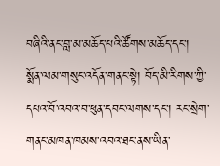བཞིའི་ནང་བླ་མ་མཆོད་པའི་ཚོགས་མཆོད་དང་། སྨོན་ལམ་གསུང་འདོན་གནང་སྟེ། བོད་མི་རིགས་ཀྱི་དཔའ་བོ་འབའ་བ་ཕུན་དབང་ལགས་དང་། རང་སྲེག་གནང་མཁན་ཁམས་འབའ་ཐང་ནས་ཡིན་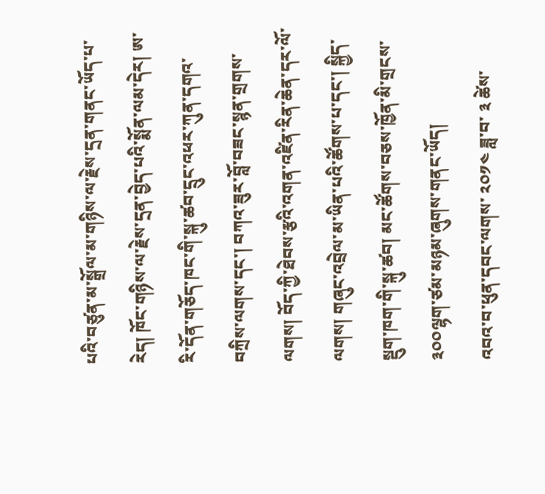པའི་བཙུན་མ་སྒྲོལ་མ་གཉིས་ལ་རྗེས་དྲན་གནང་ཡོད་པ་རེད། ཁོང་གཉིས་ལ་རྗེས་དྲན་བྱེད་པའི་སྨོན་ལམ་དེར། ཨ་རི་དོན་གཅོད་ཁང་གི་སྐུ་ཚབ་དྲུང་འཕར་ཀུན་དགའ་བཀྲིས་ལགས་དང་། བཀའ་ཟུར་བློ་བཟང་སྙན་གྲགས་ལགས། བོད་ཀྱི་ཐེབས་རྩའི་འགན་འཛིན་རིན་ཆེན་དར་ལོ་ལགས། གཞུང་འབྲེལ་མ་ཡིན་པའི་ཚོགས་པ་དང་། སྐྱིད་སྡུག་ཁག་གི་སྐུ་ཚབ། མང་ཚོགས་བཅས་ཁྱོན་མི་གྲངས་༣༠༠ལྷག་ཙམ་མཉམ་ཞུགས་གནང་ཡོད།
འབའ་བ་ཕུན་དབང་ལགས་ ༢༠༡༤ ཟླ་བ་ ༣ ཚེས་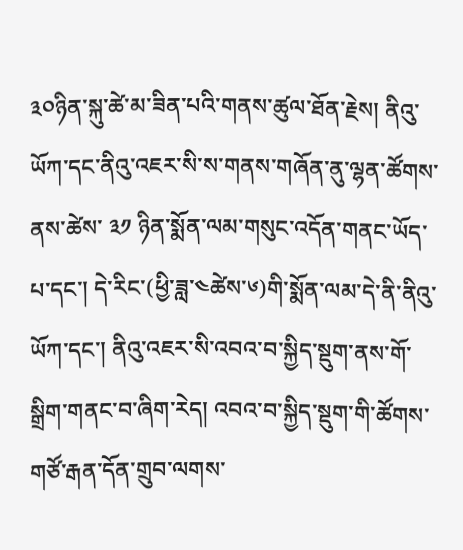༣༠ཉིན་སྐུ་ཚེ་མ་ཟིན་པའི་གནས་ཚུལ་ཐོན་རྗེས། ནིའུ་ཡོཀ་དང་ནིའུ་འཇར་སི་ས་གནས་གཞོན་ནུ་ལྷན་ཚོགས་ནས་ཚེས་ ༣༡ ཉིན་སྨོན་ལམ་གསུང་འདོན་གནང་ཡོད་པ་དང་། དེ་རིང་(ཕྱི་ཟླ་༤ཚེས་༦)གི་སྨོན་ལམ་དེ་ནི་ནིའུ་ཡོཀ་དང་། ནིའུ་འཇར་སི་འབའ་བ་སྐྱིད་སྡུག་ནས་གོ་སྒྲིག་གནང་བ་ཞིག་རེད། འབའ་བ་སྐྱིད་སྡུག་གི་ཚོགས་གཙོ་རྒན་དོན་གྲུབ་ལགས་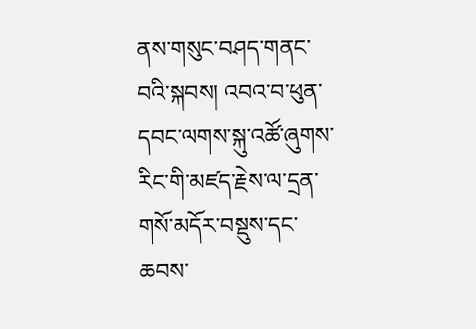ནས་གསུང་བཤད་གནང་བའི་སྐབས། འབའ་བ་ཕུན་དབང་ལགས་སྐུ་འཚོ་ཞུགས་རིང་གི་མཛད་རྗེས་ལ་དྲན་གསོ་མདོར་བསྡུས་དང་ཆབས་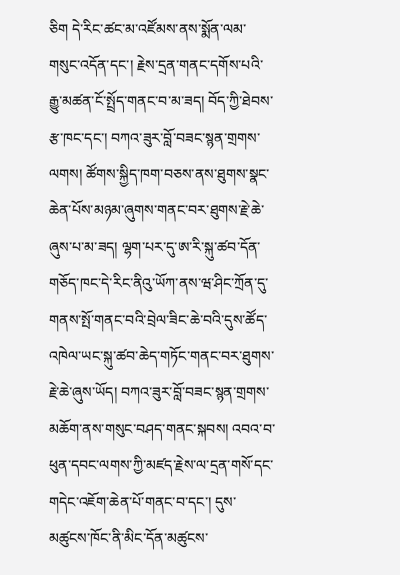ཅིག དེ་རིང་ཚང་མ་འཛོམས་ནས་སྨོན་ལམ་གསུང་འདོན་དང་། རྗེས་དྲན་གནང་དགོས་པའི་རྒྱུ་མཚན་ངོ་སྤྲོད་གནང་བ་མ་ཟད། བོད་ཀྱི་ཐེབས་རྩ་ཁང་དང་། བཀའ་ཟུར་བློ་བཟང་སྙན་གྲགས་ལགས། ཚོགས་སྐྱིད་ཁག་བཅས་ནས་ཐུགས་སྣང་ཆེན་པོས་མཉམ་ཞུགས་གནང་བར་ཐུགས་རྗེ་ཆེ་ཞུས་པ་མ་ཟད། ལྷག་པར་དུ་ཨ་རི་སྐུ་ཚབ་དོན་གཅོད་ཁང་དེ་རིང་ནིའུ་ཡོཀ་ནས་ཝ་ཤིང་ཀྲོན་དུ་གནས་སྤོ་གནང་བའི་བྲེལ་ཟིང་ཆེ་བའི་དུས་ཚོད་འཁེལ་ཡང་སྐུ་ཚབ་ཆེད་གཏོང་གནང་བར་ཐུགས་རྗེ་ཆེ་ཞུས་ཡོད། བཀའ་ཟུར་བློ་བཟང་སྙན་གྲགས་མཆོག་ནས་གསུང་བཤད་གནང་སྐབས། འབའ་བ་ཕུན་དབང་ལགས་ཀྱི་མཛད་རྗེས་ལ་དྲན་གསོ་དང་གདེང་འཇོག་ཆེན་པོ་གནང་བ་དང་། དུས་མཚུངས་ཁོང་ནི་མིང་དོན་མཚུངས་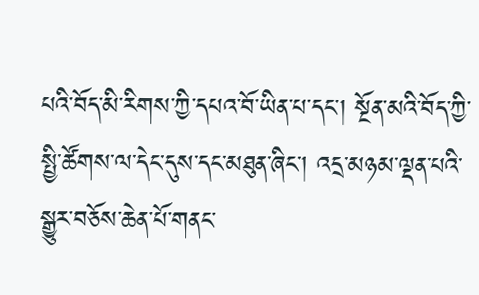པའི་བོད་མི་རིགས་ཀྱི་དཔའ་བོ་ཡིན་པ་དང་། སྔོན་མའི་བོད་ཀྱི་སྤྱི་ཚོགས་ལ་དེང་དུས་དང་མཐུན་ཞིང་། འདྲ་མཉམ་ལྡན་པའི་སྒྱུར་བཅོས་ཆེན་པོ་གནང་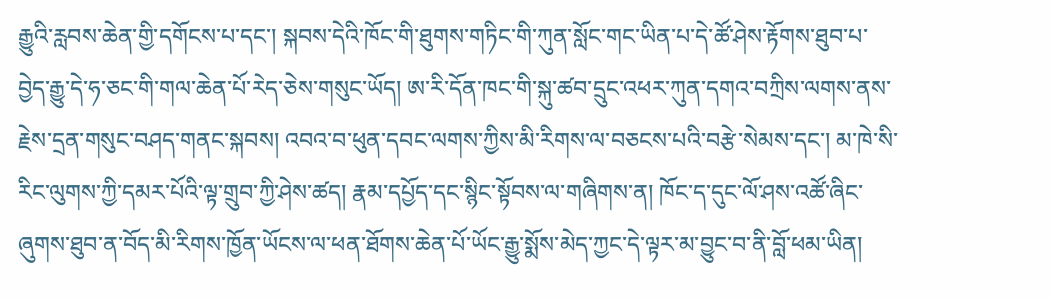རྒྱུའི་རླབས་ཆེན་གྱི་དགོངས་པ་དང་། སྐབས་དེའི་ཁོང་གི་ཐུགས་གཏིང་གི་ཀུན་སློང་གང་ཡིན་པ་དེ་ཚོ་ཤེས་རྟོགས་ཐུབ་པ་བྱེད་རྒྱུ་དེ་ཧ་ཅང་གི་གལ་ཆེན་པོ་རེད་ཅེས་གསུང་ཡོད། ཨ་རི་དོན་ཁང་གི་སྐུ་ཚབ་དྲུང་འཕར་ཀུན་དགའ་བཀྲིས་ལགས་ནས་རྗེས་དྲན་གསུང་བཤད་གནང་སྐབས། འབའ་བ་ཕུན་དབང་ལགས་ཀྱིས་མི་རིགས་ལ་བཅངས་པའི་བརྩེ་སེམས་དང་། མ་ཁེ་སི་རིང་ལུགས་ཀྱི་དམར་པོའི་ལྟ་གྲུབ་ཀྱི་ཤེས་ཚད། རྣམ་དཔྱོད་དང་སྙིང་སྟོབས་ལ་གཞིགས་ན། ཁོང་ད་དུང་ལོ་ཤས་འཚོ་ཞིང་ཞུགས་ཐུབ་ན་བོད་མི་རིགས་ཁྱོན་ཡོངས་ལ་ཕན་ཐོགས་ཆེན་པོ་ཡོང་རྒྱུ་སྨོས་མེད་ཀྱང་དེ་ལྟར་མ་བྱུང་བ་ནི་བློ་ཕམ་ཡིན།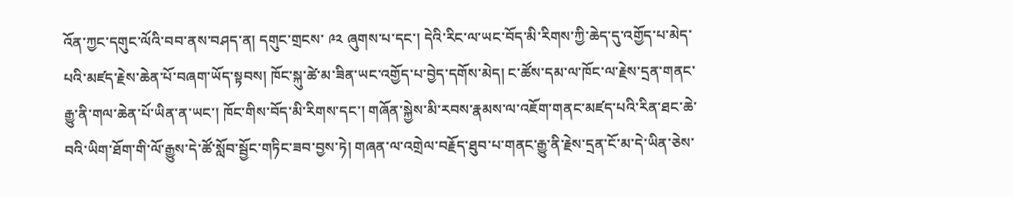འོན་ཀྱང་དགུང་ལོའི་བབ་ནས་བཤད་ན། དགུང་གྲངས་ ༩༢ ཞུགས་པ་དང་། དེའི་རིང་ལ་ཡང་བོད་མི་རིགས་ཀྱི་ཆེད་དུ་འགྱོད་པ་མེད་པའི་མཛད་རྗེས་ཆེན་པོ་བཞག་ཡོད་སྟབས། ཁོང་སྐུ་ཚེ་མ་ཟིན་ཡང་འགྱོད་པ་བྱེད་དགོས་མེད། ང་ཚོས་དམ་ལ་ཁོང་ལ་རྗེས་དྲན་གནང་རྒྱུ་ནི་གལ་ཆེན་པོ་ཡིན་ན་ཡང་། ཁོང་གིས་བོད་མི་རིགས་དང་། གཞོན་སྐྱེས་མི་རབས་རྣམས་ལ་འཇོག་གནང་མཛད་པའི་རིན་ཐང་ཆེ་བའི་ཡིག་ཐོག་གི་ལོ་རྒྱུས་དེ་ཚོ་སློབ་སྦྱོང་གཏིང་ཟབ་བྱས་ཏེ། གཞན་ལ་འགྲེལ་བརྗོད་ཐུབ་པ་གནང་རྒྱུ་ནི་རྗེས་དྲན་ངོ་མ་དེ་ཡིན་ཅེས་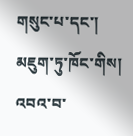གསུང་པ་དང་། མཇུག་ཏུ་ཁོང་གིས། འབའ་བ་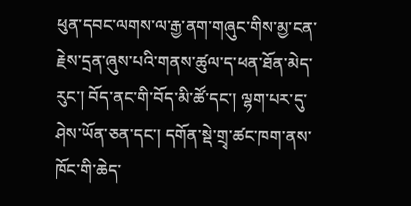ཕུན་དབང་ལགས་ལ་རྒྱ་ནག་གཞུང་གིས་མྱ་ངན་རྗེས་དྲན་ཞུས་པའི་གནས་ཚུལ་ད་ཕན་ཐོན་མེད་རུང་། བོད་ནང་གི་བོད་མི་ཚོ་དང་། ལྷག་པར་དུ་ཤེས་ཡོན་ཅན་དང་། དགོན་སྡེ་གྲྭ་ཚང་ཁག་ནས་ཁོང་གི་ཆེད་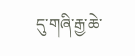དུ་གཞི་རྒྱ་ཆེ་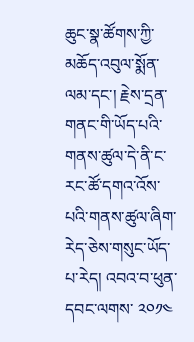ཆུང་སྣ་ཚོགས་ཀྱི་མཆོད་འབུལ་སྨོན་ལམ་དང་། རྗེས་དྲན་གནང་གི་ཡོད་པའི་གནས་ཚུལ་དེ་ནི་ང་རང་ཚོ་དགའ་འོས་པའི་གནས་ཚུལ་ཞིག་རེད་ཅེས་གསུང་ཡོད་པ་རེད། འབའ་བ་ཕུན་དབང་ལགས་ ༢༠༡༤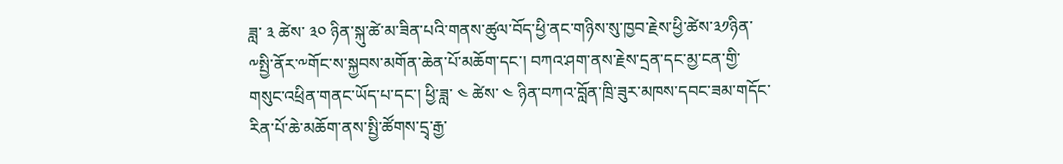ཟླ་ ༣ ཚེས་ ༣༠ ཉིན་སྐུ་ཚེ་མ་ཟིན་པའི་གནས་ཚུལ་བོད་ཕྱི་ནང་གཉིས་སུ་ཁྱབ་རྗེས་ཕྱི་ཚེས་༣༡ཉིན་༸སྤྱི་ནོར་༸གོང་ས་སྐྱབས་མགོན་ཆེན་པོ་མཆོག་དང་། བཀའ་ཤག་ནས་རྗེས་དྲན་དང་མྱ་ངན་གྱི་གསུང་འཕྲིན་གནང་ཡོད་པ་དང་། ཕྱི་ཟླ་ ༤ ཚེས་ ༤ ཉིན་བཀའ་བློན་ཁྲི་ཟུར་མཁས་དབང་ཟམ་གདོང་རིན་པོ་ཆེ་མཆོག་ནས་སྤྱི་ཚོགས་དྲྭ་རྒྱ་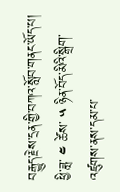བརྒྱུད་རྗེས་དྲན་གྱི་བཀའ་སློབ་གནང་ཡོད་པ། ཕྱི་ཟླ་ ༤ ཚེས་ ༥ ཉིན་བོད་མིའི་སྒྲིག་འཛུགས་ནས་དམ་པ་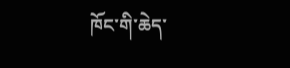ཁོང་གི་ཆེད་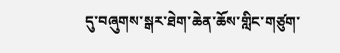དུ་བཞུགས་སྒར་ཐེག་ཆེན་ཆོས་གླིང་གཙུག་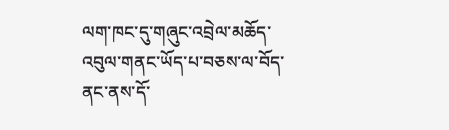ལག་ཁང་དུ་གཞུང་འབྲེལ་མཆོད་འབུལ་གནང་ཡོད་པ་བཅས་ལ་བོད་ནང་ནས་དོ་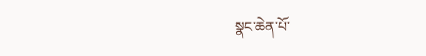སྣང་ཆེན་པོ་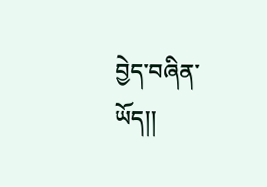བྱེད་བཞིན་ཡོད།།